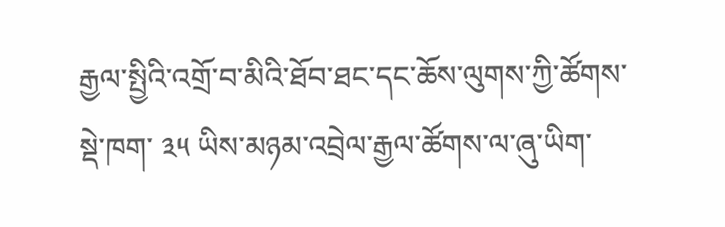རྒྱལ་སྤྱིའི་འགྲོ་བ་མིའི་ཐོབ་ཐང་དང་ཆོས་ལུགས་ཀྱི་ཚོགས་སྡེ་ཁག་ ༣༥ ཡིས་མཉམ་འབྲེལ་རྒྱལ་ཚོགས་ལ་ཞུ་ཡིག་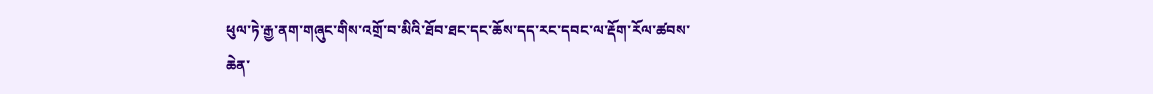ཕུལ་ཏེ་རྒྱ་ནག་གཞུང་གིས་འགྲོ་བ་མིའི་ཐོབ་ཐང་དང་ཆོས་དད་རང་དབང་ལ་རྡོག་རོལ་ཚབས་ཆེན་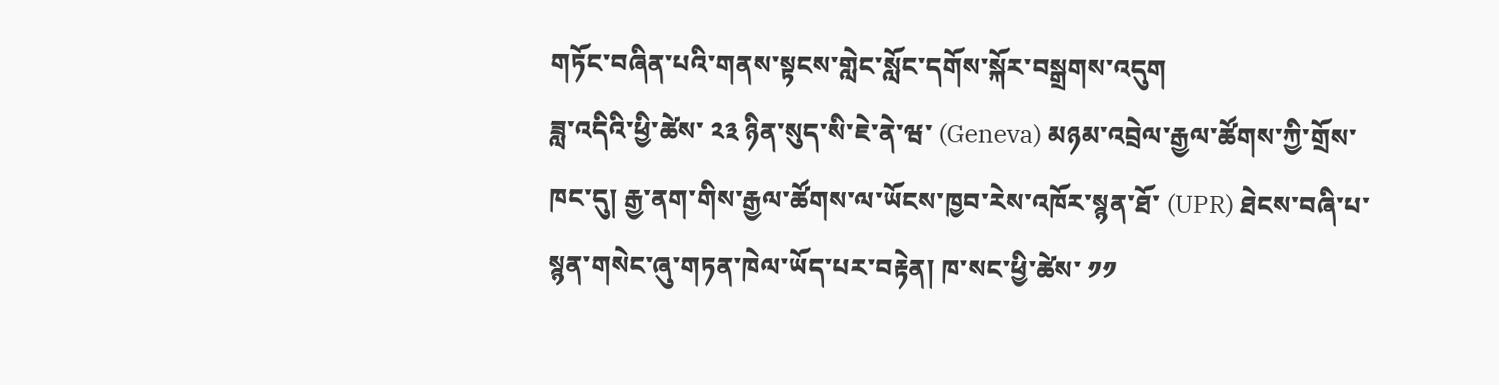གཏོང་བཞིན་པའི་གནས་སྟངས་གླེང་སློང་དགོས་སྐོར་བསྒྲགས་འདུག
ཟླ་འདིའི་ཕྱི་ཚེས་ ༢༣ ཉིན་སུད་སི་ཇེ་ནེ་ཝ་ (Geneva) མཉམ་འབྲེལ་རྒྱལ་ཚོགས་ཀྱི་གྲོས་ཁང་དུ། རྒྱ་ནག་གིས་རྒྱལ་ཚོགས་ལ་ཡོངས་ཁྱབ་རེས་འཁོར་སྙན་ཐོ་ (UPR) ཐེངས་བཞི་པ་སྙན་གསེང་ཞུ་གཏན་ཁེལ་ཡོད་པར་བརྟེན། ཁ་སང་ཕྱི་ཚེས་ ༡༡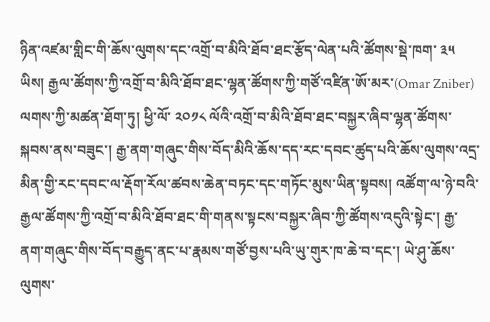ཉིན་འཛམ་གླིང་གི་ཆོས་ལུགས་དང་འགྲོ་བ་མིའི་ཐོབ་ཐང་རྩོད་ལེན་པའི་ཚོགས་སྡེ་ཁག་ ༣༥ ཡིས། རྒྱལ་ཚོགས་ཀྱི་འགྲོ་བ་མིའི་ཐོབ་ཐང་ལྷན་ཚོགས་ཀྱི་གཙོ་འཛིན་ཨོ་མར་(Omar Zniber) ལགས་ཀྱི་མཚན་ཐོག་ཏུ། ཕྱི་ལོ་ ༢༠༡༨ ལོའི་འགྲོ་བ་མིའི་ཐོབ་ཐང་བསྐྱར་ཞིབ་ལྷན་ཚོགས་སྐབས་ནས་བཟུང་། རྒྱ་ནག་གཞུང་གིས་བོད་མིའི་ཆོས་དད་རང་དབང་ཚུད་པའི་ཆོས་ལུགས་འདྲ་མིན་གྱི་རང་དབང་ལ་རྡོག་རོལ་ཚབས་ཆེན་བཏང་དང་གཏོང་མུས་ཡིན་སྟབས། འཚོག་ལ་ཉེ་བའི་རྒྱལ་ཚོགས་ཀྱི་འགྲོ་བ་མིའི་ཐོབ་ཐང་གི་གནས་སྟངས་བསྐྱར་ཞིབ་ཀྱི་ཚོགས་འདུའི་སྟེང་། རྒྱ་ནག་གཞུང་གིས་བོད་བརྒྱུད་ནང་པ་རྣམས་གཙོ་བྱས་པའི་ཡུ་གུར་ཁ་ཆེ་བ་དང་། ཡེ་ཤུ་ཆོས་ལུགས་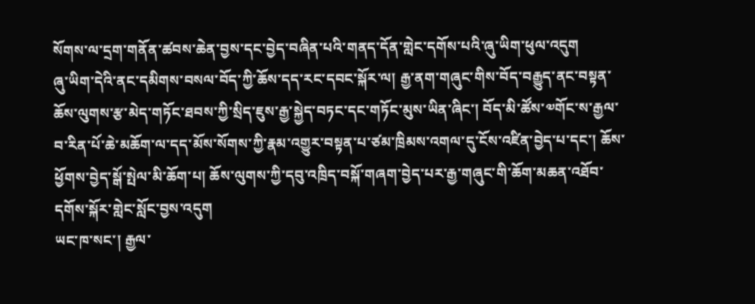སོགས་ལ་དྲག་གནོན་ཚབས་ཆེན་བྱས་དང་བྱེད་བཞིན་པའི་གནད་དོན་གླེང་དགོས་པའི་ཞུ་ཡིག་ཕུལ་འདུག
ཞུ་ཡིག་དེའི་ནང་དམིགས་བསལ་བོད་ཀྱི་ཆོས་དད་རང་དབང་སྐོར་ལ། རྒྱ་ནག་གཞུང་གིས་བོད་བརྒྱུད་ནང་བསྟན་ཆོས་ལུགས་རྩ་མེད་གཏོང་ཐབས་ཀྱི་སྲིད་ཇུས་རྒྱ་སྐྱེད་བཏང་དང་གཏོང་མུས་ཡིན་ཞིང་། བོད་མི་ཚོས་༧གོང་ས་རྒྱལ་བ་རིན་པོ་ཆེ་མཆོག་ལ་དད་མོས་སོགས་ཀྱི་རྣམ་འགྱུར་བསྟན་པ་ཙམ་ཁྲིམས་འགལ་དུ་ངོས་འཛིན་བྱེད་པ་དང་། ཆོས་ཕྱོགས་བྱེད་སྒོ་སྤེལ་མི་ཆོག་པ། ཆོས་ལུགས་ཀྱི་དབུ་འཁྲིད་བསྐོ་གཞག་བྱེད་པར་རྒྱ་གཞུང་གི་ཆོག་མཆན་འཐོབ་དགོས་སྐོར་གླེང་སློང་བྱས་འདུག
ཡང་ཁ་སང་། རྒྱལ་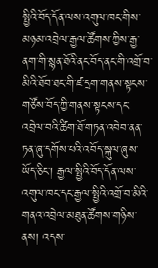སྤྱིའི་བོད་དོན་ལས་འགུལ་ཁང་གིས་མཉམ་འབྲེལ་རྒྱལ་ཚོགས་ཀྱིས་རྒྱ་ནག་གི་སྙན་ཐོའི་ནང་བོད་ནང་གི་འགྲོ་བ་མིའི་ཐོབ་ཐང་གི་ཛ་དྲག་གནས་སྟངས་གཙོས་བོད་ཀྱི་གནས་སྟངས་དང་འབྲེལ་བའི་ཚིག་ཐོ་གཏན་འབེབ་ནན་ཏན་ཞུ་དགོས་པའི་འབོད་སྐུལ་ཞུས་ཡོད་ཅིང་། རྒྱལ་སྤྱིའི་བོད་དོན་ལས་འགུལ་ཁང་དང་རྒྱལ་སྤྱིའི་འགྲོ་བ་མིའི་གནའ་འབྲེལ་མཐུན་ཚོགས་གཉིས་ནས། འདས་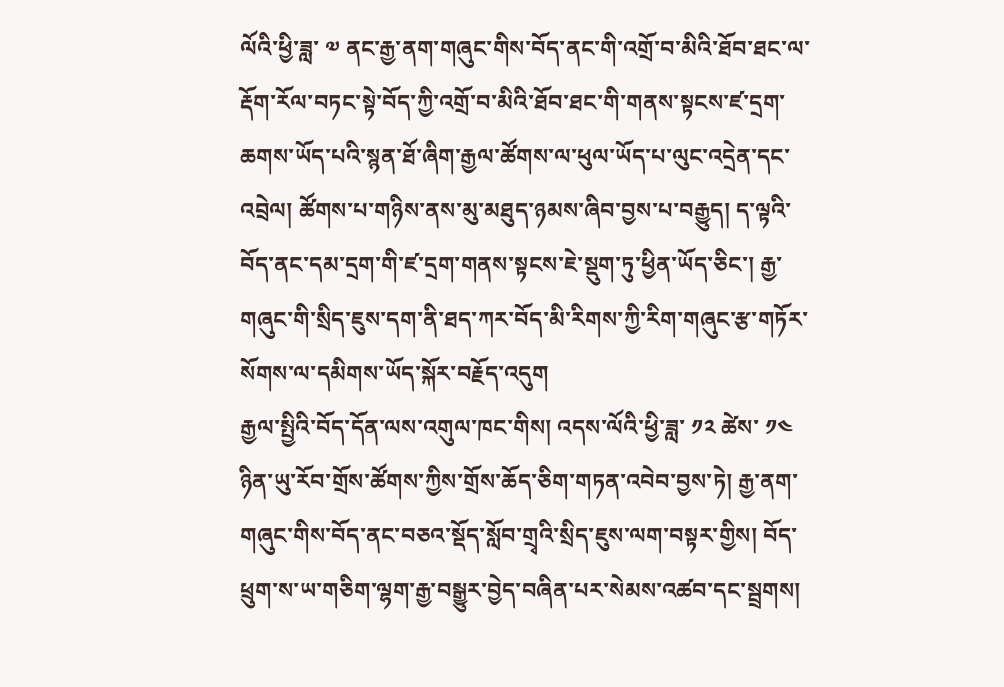ལོའི་ཕྱི་ཟླ་ ༧ ནང་རྒྱ་ནག་གཞུང་གིས་བོད་ནང་གི་འགྲོ་བ་མིའི་ཐོབ་ཐང་ལ་རྡོག་རོལ་བཏང་སྟེ་བོད་ཀྱི་འགྲོ་བ་མིའི་ཐོབ་ཐང་གི་གནས་སྟངས་ཛ་དྲག་ཆགས་ཡོད་པའི་སྙན་ཐོ་ཞིག་རྒྱལ་ཚོགས་ལ་ཕུལ་ཡོད་པ་ལུང་འདྲེན་དང་འབྲེལ། ཚོགས་པ་གཉིས་ནས་མུ་མཐུད་ཉམས་ཞིབ་བྱས་པ་བརྒྱུད། ད་ལྟའི་བོད་ནང་དམ་དྲག་གི་ཛ་དྲག་གནས་སྟངས་ཇེ་སྡུག་ཏུ་ཕྱིན་ཡོད་ཅིང་། རྒྱ་གཞུང་གི་སྲིད་ཇུས་དག་ནི་ཐད་ཀར་བོད་མི་རིགས་ཀྱི་རིག་གཞུང་རྩ་གཏོར་སོགས་ལ་དམིགས་ཡོད་སྐོར་བརྗོད་འདུག
རྒྱལ་སྤྱིའི་བོད་དོན་ལས་འགུལ་ཁང་གིས། འདས་ལོའི་ཕྱི་ཟླ་ ༡༢ ཚེས་ ༡༤ ཉིན་ཡུ་རོབ་གྲོས་ཚོགས་ཀྱིས་གྲོས་ཆོད་ཅིག་གཏན་འབེབ་བྱས་ཏེ། རྒྱ་ནག་གཞུང་གིས་བོད་ནང་བཅའ་སྡོད་སློབ་གྲྭའི་སྲིད་ཇུས་ལག་བསྟར་གྱིས། བོད་ཕྲུག་ས་ཡ་གཅིག་ལྷག་རྒྱ་བསྒྱུར་བྱེད་བཞིན་པར་སེམས་འཚབ་དང་སྦྲགས།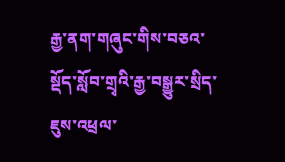རྒྱ་ནག་གཞུང་གིས་བཅའ་སྡོད་སློབ་གྲྭའི་རྒྱ་བསྒྱུར་སྲིད་ཇུས་འཕྲལ་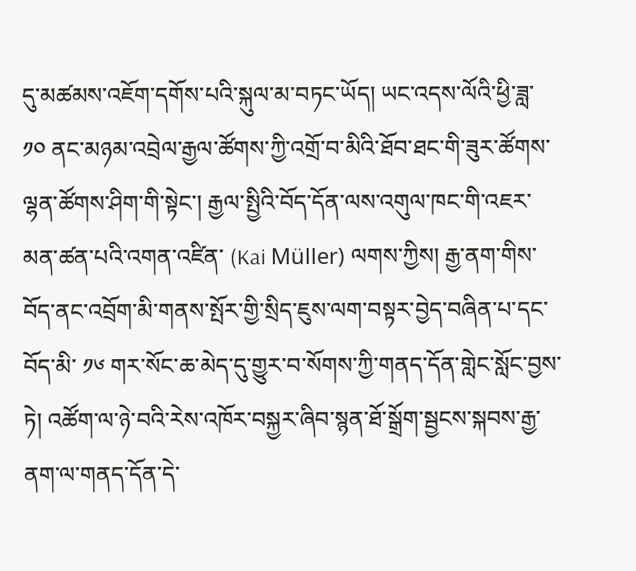དུ་མཚམས་འཇོག་དགོས་པའི་སྐུལ་མ་བཏང་ཡོད། ཡང་འདས་ལོའི་ཕྱི་ཟླ་ ༡༠ ནང་མཉམ་འབྲེལ་རྒྱལ་ཚོགས་ཀྱི་འགྲོ་བ་མིའི་ཐོབ་ཐང་གི་ཟུར་ཚོགས་ལྷན་ཚོགས་ཤིག་གི་སྟེང་། རྒྱལ་སྤྱིའི་བོད་དོན་ལས་འགུལ་ཁང་གི་འཇར་མན་ཚན་པའི་འགན་འཛིན་ (Kai Müller) ལགས་ཀྱིས། རྒྱ་ནག་གིས་བོད་ནང་འབྲོག་མི་གནས་སྤོར་གྱི་སྲིད་ཇུས་ལག་བསྟར་བྱེད་བཞིན་པ་དང་བོད་མི་ ༡༦ གར་སོང་ཆ་མེད་དུ་གྱུར་བ་སོགས་ཀྱི་གནད་དོན་གླེང་སློང་བྱས་ཏེ། འཚོག་ལ་ཉེ་བའི་རེས་འཁོར་བསྐྱར་ཞིབ་སྙན་ཐོ་སྒྲོག་སྦྱངས་སྐབས་རྒྱ་ནག་ལ་གནད་དོན་དེ་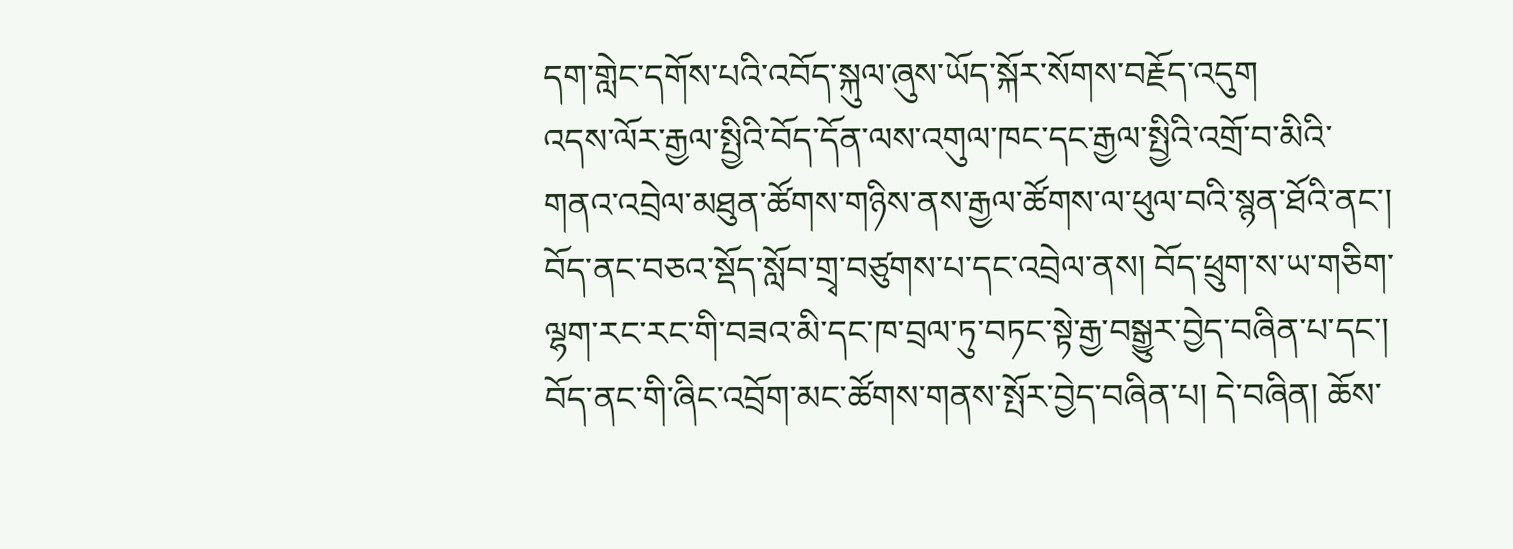དག་གླེང་དགོས་པའི་འབོད་སྐུལ་ཞུས་ཡོད་སྐོར་སོགས་བརྗོད་འདུག
འདས་ལོར་རྒྱལ་སྤྱིའི་བོད་དོན་ལས་འགུལ་ཁང་དང་རྒྱལ་སྤྱིའི་འགྲོ་བ་མིའི་གནའ་འབྲེལ་མཐུན་ཚོགས་གཉིས་ནས་རྒྱལ་ཚོགས་ལ་ཕུལ་བའི་སྙན་ཐོའི་ནང་། བོད་ནང་བཅའ་སྡོད་སློབ་གྲྭ་བཙུགས་པ་དང་འབྲེལ་ནས། བོད་ཕྲུག་ས་ཡ་གཅིག་ལྷག་རང་རང་གི་བཟའ་མི་དང་ཁ་བྲལ་ཏུ་བཏང་སྟེ་རྒྱ་བསྒྱུར་བྱེད་བཞིན་པ་དང་། བོད་ནང་གི་ཞིང་འབྲོག་མང་ཚོགས་གནས་སྤོར་བྱེད་བཞིན་པ། དེ་བཞིན། ཆོས་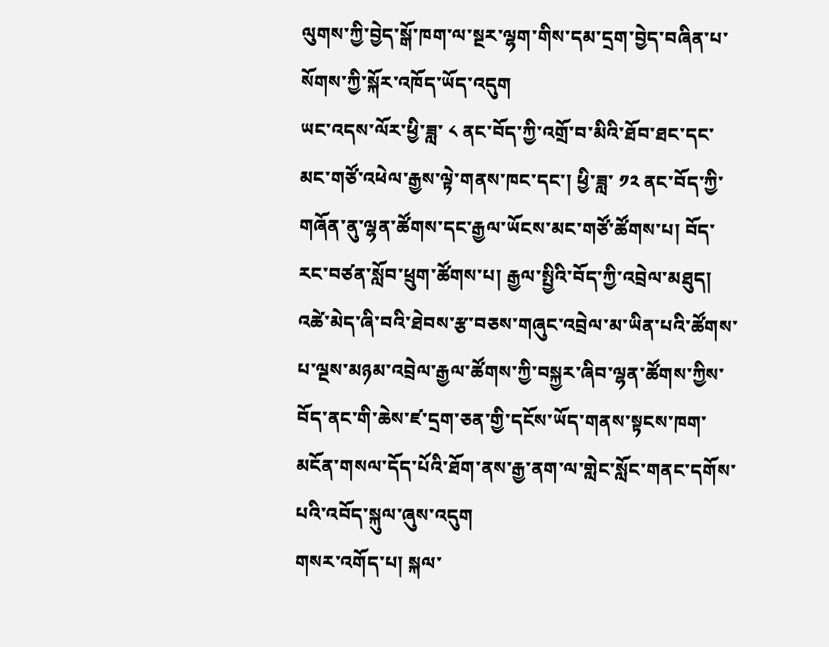ལུགས་ཀྱི་བྱེད་སྒོ་ཁག་ལ་སྔར་ལྷག་གིས་དམ་དྲག་བྱེད་བཞིན་པ་སོགས་ཀྱི་སྐོར་འཁོད་ཡོད་འདུག
ཡང་འདས་ལོར་ཕྱི་ཟླ་ ༨ ནང་བོད་ཀྱི་འགྲོ་བ་མིའི་ཐོབ་ཐང་དང་མང་གཙོ་འཕེལ་རྒྱས་ལྟེ་གནས་ཁང་དང་། ཕྱི་ཟླ་ ༡༢ ནང་བོད་ཀྱི་གཞོན་ནུ་ལྷན་ཚོགས་དང་རྒྱལ་ཡོངས་མང་གཙོ་ཚོགས་པ། བོད་རང་བཙན་སློབ་ཕྲུག་ཚོགས་པ། རྒྱལ་སྤྱིའི་བོད་ཀྱི་འབྲེལ་མཐུད། འཚེ་མེད་ཞི་བའི་ཐེབས་རྩ་བཅས་གཞུང་འབྲེལ་མ་ཡིན་པའི་ཚོགས་པ་ལྔས་མཉམ་འབྲེལ་རྒྱལ་ཚོགས་ཀྱི་བསྐྱར་ཞིབ་ལྷན་ཚོགས་ཀྱིས་བོད་ནང་གི་ཆེས་ཛ་དྲག་ཅན་གྱི་དངོས་ཡོད་གནས་སྟངས་ཁག་མངོན་གསལ་དོད་པོའི་ཐོག་ནས་རྒྱ་ནག་ལ་གླེང་སློང་གནང་དགོས་པའི་འབོད་སྐུལ་ཞུས་འདུག
གསར་འགོད་པ། སྐལ་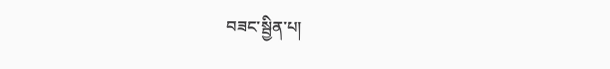བཟང་སྦྱིན་པ།